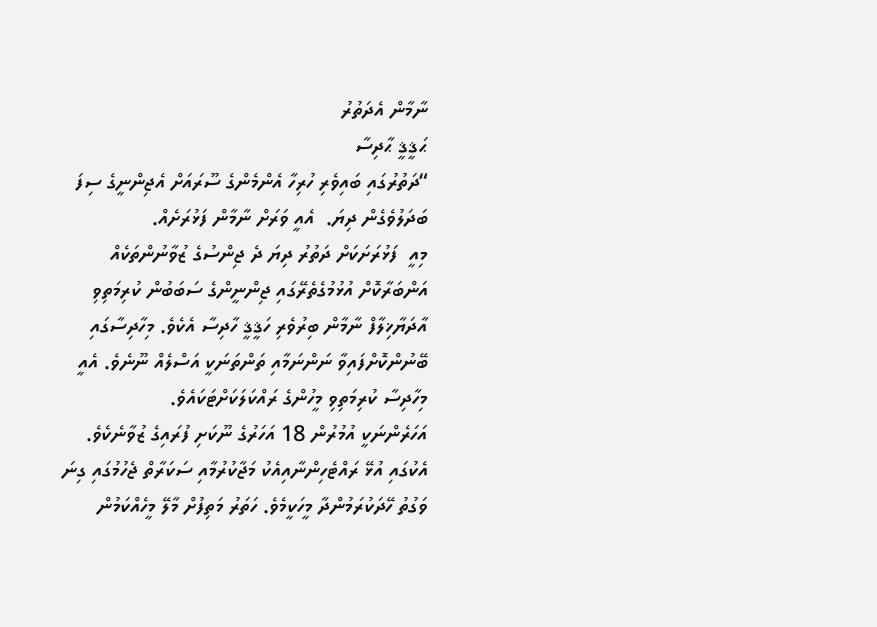ނާމާން އެދަތުރު
ޙަޤީޤީ ޙާދިސާ
“ދަތުރުގައި ބައިވެރި ހުރިހާ އެންމެންގެ ސޫރައަށް އެޖިންނީގެ ސިފަ ބަދަލުވެގެން ދިޔަ.  އެއީ ވަރަށް ނާމާން ފަޅުރަށެއް.
މިއީ  ފަޅުރަށަކަށް ދަތުރު ދިޔަ ދެ ޖިންސުގެ ޒުވާނުންތަކެއް އަންބަރާކޮށް އުޅުމުގެތެރޭގައި ޖިންނީންގެ ސަބަބުން ކުރިމަތިވި އާދަޔާޚިލާފް ނާމާން ބިރުވެރި ހަޤީޤީ ހާދިސާ އެކެވެ. މިހާދިސާގައި ބޭނުންކޮށްފައިވާ ނަންނަމާއި ތަންތަނަކީ އަސްލެއް ނޫނެވެ. އެއީ މިހާދިސާ ކުރިމަތިވި މީހުންގެ ރައްކަލަކަށްޓަކައެވެ.
އަހަރެންނަކީ އުމުރުން 18 އަހަރުގެ ނޫކަށި ފުރައިގެ ޒުވާނެކެވެ. އެކުގައި އުޅޭ ރައްޓެހިންނާއިއެކު މަޖާކުރުމާއި ސަކަރާތް ޖެހުމުގައި ގިނަ ވަގުތު ހޭދަކުރަމުންދާ މީހަކީމެވެ. ހަތަރު މަތިފުށް މާލޭ މީހެއްކަމުން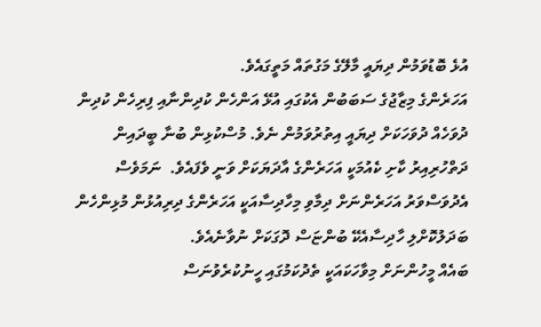އުޅެ ބޮޑުވަމުން ދިޔައީ މާލޭގެ މަގުތައް މަތީގައެވެ.
އަހަރެންގެ މިޒާޖުގެ ސަބަބުން އެކުގައި އުޅޭ އަންހެން ކުދިންނާއި ފިރިހެން ކުދިން ދުވަހެއް ދުވަހަކަށް ދިޔައީ އިތުރުވަމުން ނެވެ. މުސްކުޅިން ބުނާ ބީދައިން ދަތްހުރިއިރު ކާށި ކެއުމަކީ އަހަރެންގެ އާދަޔަކަށް ވަނީ ވެފައެވެ.  ނަމަވެސް އެދުވަސްވަރު އަހަރެންނަށް ދިމާވި މިހާދިސާއަކީ އަހަރެންގެ ދިރިއުޅުން މުޅިންހެން ބަދަލުކޮށްލި ހާދިސާއެކޭ ބުންޏަސް ދޮގަކަށް ނުވާނެއެވެ.
ބައެއް މީހުންނަށް މިވާހަކައަކީ ތެދުކަމުގައި ހީނުކުރެވުނަސް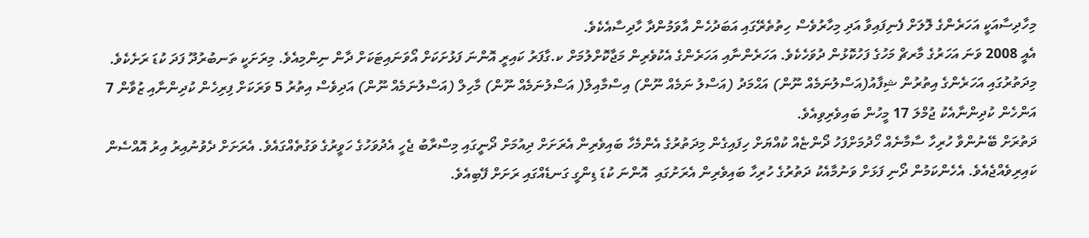މިހާދިސާއަކީ އަހަރެންގެ ލޮލަށް ފެނިފައިވާ އަދި މިހާރުވެސް ހިތުތެރޭގައި އަބަދުހެން އާވަމުންދާ ހާދިސާއެކެވެ.
އެއީ 2008 ވަނަ އަހަރުގެ މާރޗް މަހުގެ ފަހުކޮޅުން ދުވަހެކެވެ. އަހަރެންނާއި އަހަރެންގެ އެކުވެރިން މަޖާކޮށްލުމަށް ކ.ގާފަރު ކައިރީ އޮންނަ ފަޅުށަކަށް އޯވަނައިޓަކަށް ދާން ނިންމިއެވެ. މިރަށަކީ ތަނބުރުދޫ ފަދަ ކުޑަ ރަށެކެވެ. މިދަތުރުގައި އަހަރެންގެ އިތުރުން ޝިފާއު(އަސްލުނަމެއް ނޫން) އަޙްމަދު (އަސްލު ނަމެއް ނޫން) އިސްމާއިލް( އަސްލުނަމެއް ނޫން) މާހިލް (އަސްލުނަމެއް ނޫން) އަދިވެސް އިތުރު 5 ވަރަކަށް ފިރިހެން ކުދިންނާއި ޒުވާން 7 އަންހެން ކުދިންނާއެކު ޖުމްލަ 17 މީހުން ބައިވެރިވިއެވެ.
ދަތުރަށް ބޭނުންވާ ހުރިހާ ސާމާނެއް ހޯދުމަށްފަހު ދޯންޏެއް ކުއްޔަށް ހިފައިގެން މިދަތުރުގެ އެންމެހާ ބައިވެރިން އެރަށަށް ދިއުމަށް ދޯނީގައި މިސްރާބު ޖެހީ އެދުވަހުގެ ހަވީރުގެ ވަގުތެއްގައެވެ. އެރަށަށް ދެވުނުއިރު އިރު އޮއްސެން ކައިރިވެއްޖެއެވެ. އެހެންކަމުން ދޯނި ފަޅަށް ވަނުމާއެކު ދަތުރުގެ ހުރިހާ ބައިވެރިން އެރަށުގައި  އޮންނަ ކުޑަ ޑިންގީ ގަނޑެއްގައި ރަށަށް ފޭބިއެވެ.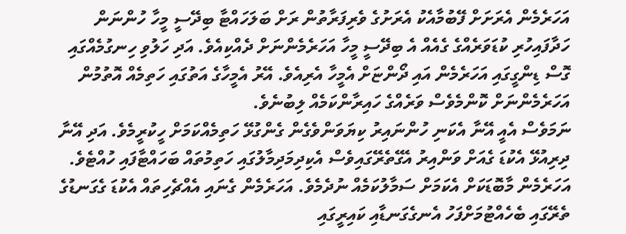އަހަރެމެން އެރަށަށް ފޭބުމާއެކު އެރަށުގެ ވެރިފަރާތުން ރަށް ބަލަހައްޓާ ބިދޭސީ މީހާ ހުންނަން ހަދާފައިހުރި ކުޑަވަރެއްގެ ގެއެއް އެ ބިދޭސީ މީހާ އަހަރެމެންނަށް ދެއްކިއެވެ. އަދި ހަލުވި ހިނގުމެއްގައި ގޮސް ޑިންގީގައި އަހަރެމެން އައި ދޯންޏަށް އެމީހާ އެރިއެވެ. އޭރު އެމީހާގެ އަތުގައި ހަތިމެއް އޮތުމުން އަހަރެމެންނަށް ކޮންމެވެސް ވަރެއްގެ ހައިރާންކަމެއް ލިބުނެވެ.
ނަމަވެސް އެއީ އޭނާ އެކަނި ހުންނައިރު ކިޔަވަންވެގެން ގެންގުޅޭ ހަތިމެއްކަމަށް ހީކުރީމެވެ. އަދި އޭނާ ދިރިއުޅޭ އެކުޑަ ގެއަށް ވަންއިރު އެގޭތެރޭގައިވެސް އެކިދިމަދިމާލުގައި ހަތިމުތައް ބަހައްޓާފައި ހުއްޓެވެ. އަހަރެމެން މާބޮޑަކަށް އެކަމަށް ސަމާލުކަމެއް ނުދެމެވެ. އަހަރެމެން ގެނައި އެއްޗެހިތައް އެކުޑަ ގެގަނޑުގެ ތެރޭގައި ބެހެއްޓުމަށްފަހު އެނގެގަނޑާއި ކައިރީގައި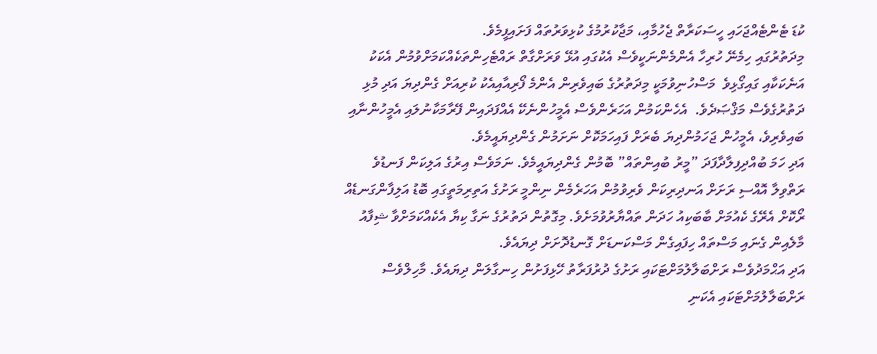ކުޑަ ޓެންޓެއްޖަހައި ހީސަކަރާތް ޖެހުމާއި، މަޖާކުރުމުގެ ކުޅިވަރުތައް ފަށައިފީމެވެ.
މިދަތުރުގައި ހިމެނޭ ހުރިހާ އެންމެންނަކީވެސް އެކުގައި އުޅޭ ވަރަށްގާތް ރައްޓެހިންތަކެއްކަމަށްވުމުން އެކަކު އަނެކަކާއި ގައިގޯޅިވެ  މަސްހުނިވުމަކީ މިދަތުރުގެ ބައިވެރިން އެންމެ ފޯރިއާއިއެކު ކުރިއަށް ގެންދިޔަ އަދި މުޅި ދަތުރުގެވެސް މަޤްޞަދެވެ.  އެހެންކަމުން އަހަރެންވެސް އެމީހުންނެކޭ އެއްފަދައިން ފޭރާމަކާނުލައި އެމީހުންނާއި ބައިވެރިވެ، އެމީހުން ޖަހަމުންދިޔަ ބެރަށް ފައިހަމަކޮށް ނަށަމުން ގެންދިޔައީމެވެ.
އަދި ހަމަ ބުއްދިފިލާދާފަދަ ”މީރު ބުއިންތައް” ބޮމުން ގެންދިޔައީމެވެ. ނަމަވެސް އިރުގެ އަލިކަން ފަނޑުވެ ރަތްވިލާ އޮއްސި ރަށަށް އަނދިރިކަން ވެރިވުމުން އަހަރެމެން ނިންމީ ރަށުގެ އަތިރިމަތީގައި ބޮޑު އަލިފާންގަނޑެއް ރޯކޮށް އެރޭގެ ކެއުމަށް ބާބަކިއު ހަދަން ތައްޔާރުވުމަށެވެ. މިގޮތުން ދަތުރުގެ ނަގާ ކިޔާ އެކެއްކަމަށްވާ ޝިފާއު މާލެއިން ގެނައި މަސްތައް ހިފައިގެން މަސްކަނޑަށް ގޮނޑުދޮށަށް ދިޔައެވެ.
އަދި އަޙްމަދުވެސް ރަށްބަލާލުމަށްޓަކައި ރަށުގެ ދުރުފަރާތު ހޭޅިފަށުން ހިނގާލަން ދިޔައެވެ. މާހިލްވެސް ރަށްބަލާލުމަށްޓަކައި އެކަނި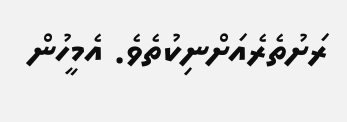ރަށުތެރެއަށްނިކުތެވެ. އެމީހުން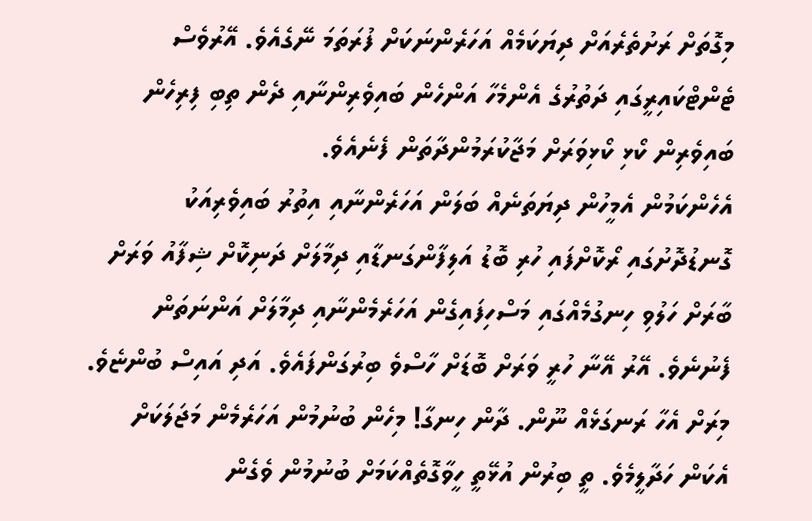މިގޮތަށް ރަށުތެރެއަށް ދިޔަކަމެއް އަހަރެންނަކަށް ފުރަތަމަ ނޭގެއެވެ. އޭރުވެސް ޓެންޓްކައިރީގައި ދަތުރުގެ އެންމެހާ އަންހެން ބައިވެރިންނާއި ދެން ތިބި ފިރިހެން ބައިވެރިން ކޯޅި ކޯޅިވަރަށް މަޖާކުރަމުންދާތަން ފެނެއެވެ.
އެހެންކަމުން އެމީހުން ދިޔަތަނެއް ބަލަން އަހަރެންނާއި އިތުރު ބައިވެރިއަކު ގޮނޑުދޮށުގައި ރޯކޮށްފައި ހުރި ބޮޑު އަލިފާންގަނޑާއި ދިމާލަށް ދަނިކޮށް ޝިފާއު ވަރަށް ބާރަށް ހަލުވި ހިނގުމެއްގައި މަސްހިފައިގެން އަހަރެމެންނާއި ދިމާލަށް އަންނަތަން ފެނުނެވެ. އޭރު އޭނާ ހުރީ ވަރަށް ބޮޑަށް ހާސްވެ ބިރުގަންފައެވެ. އަދި އައިސް ބުންޏެވެ.
މިރަށް އެހާ ރަނގަޅެއް ނޫން. ދާން ހިނގާ! މިހެން ބުނުމުން އަހަރެމެން މަޖަލަކަށް އެކަން ހަދާލީމެވެ. ތީ ބިރުން އުޅޭތީ ހީވާގޮތެއްކަމަށް ބުނުމުން ވެގެން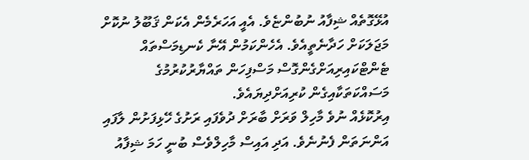އުޅޭގޮތެއް ޝިފާއު ނުބުންޏެވެ. އެއީ އަހަރެމެން އެކަން ޤަބޫލު ނުކޮށް މަޖަލަކަށް ހަދާނެތީއެވެ. އެހެންކަމުން އޭނާ ކެނޑިމަސްތައް ޓެންޓްކައިރިއަށްގެންގޮސް މަސްފިހަން ތައްޔާރުކުރުމުގެ މަސައްކަތަކާއިގެން ކުރިއަށްދިޔައެވެ.
އިރުކޮޅެއް ނުވެ މާހިލް ވަރަށް ބާރަށް ދުވެފައި ރަށުގެ ހޭޅިފަށުން ލާފައި އަންނަތަން ފެނުނެވެ. އަދި އައިސް މާހިލްވެސް ބުނީ ހަމަ ޝިފާއު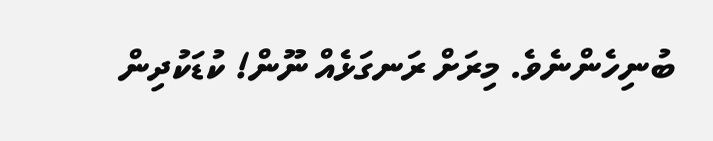ބުނިހެންނެވެ. މިރަށް ރަނގަޅެއް ނޫން! ކުޑަކުދިން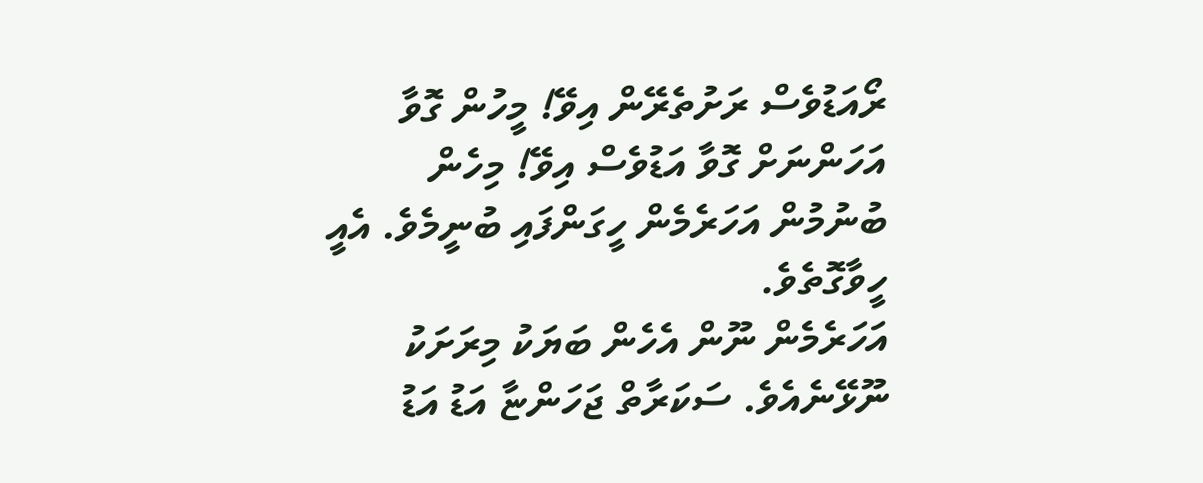ރޯއަޑުވެސް ރަށުތެރޭން އިވޭ! މީހުން ގޮވާ އަހަންނަށް ގޮވާ އަޑުވެސް އިވޭ! މިހެން ބުނުމުން އަހަރެމެން ހީގަންފައި ބުނީމެވެ. އެއީ ހީވާގޮތެވެ.
އަހަރެމެން ނޫން އެހެން ބަޔަކު މިރަށަކު ނޫޅޭނެއެވެ. ސަކަރާތް ޖަހަންޏާ އަޑު އަޑު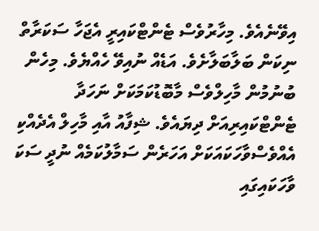އިވޭނެއެވެ. މިހާރުވެސް ޓެންޓްކައިރީ އެޖަހާ ސަކަރާތް ނިކަން ބަލާބަލާށެވެ. އަޑެއް ނުއިވޭ ހެއްޔެވެ. މިހެން ބުނުމުން މާހިލްވެސް މާބޮޑުކަމަކަށް ނަހަދާ ޓެންޓްކައިރިއަށް ދިޔައެވެ. ޝިފާއު އާއި މާހިލް އެދެއްކި އެއްވެސްވާހަކައަކަށް އަހަރެން ސަމާލުކަމެއް ނުދީ ސަކަ ވާހަކައިގައި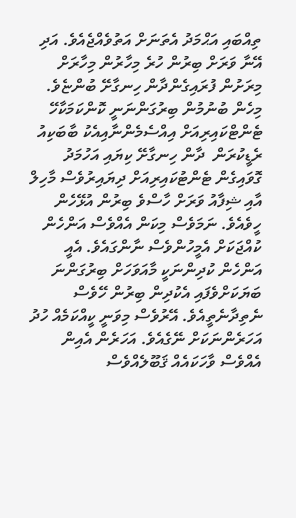ތިއްބައި އަޙްމަދު އެތަނަށް އަތުވެއްޖެއެވެ. އަދި އޭނާ ވަރަށް ބިރުން ހުރެ މިހާރުން މިހާރަށް މިރަށުން ފުރައިގެންދާން ހިނގާށޭ ބުންޏެވެ.
މިހެން ބުނުމުން ބިރުގަންނަނީ ކޮންކަމަކާހޭ ޓެންޓްކައިރިއަށް އިއްސެމެންނާއިއެކު ބާބަކިއު ރެޑީކުރަން  ދާން ހިނގާށޭ ކިޔައި އަހުމަދު ގޮވައިގެން ޓެންޓުކައިރިއަށް ދިޔައިރުވެސް މާހިލް އާއި ޝިފާއު ވަރަށް ހާސްވެ ބިރުން އުޅޭހެން ހީވެއެވެ. ނަމަވެސް މިކަން އެއްވެސް އަންހެން ކުއްޖަކަށް އެމީހުންވެސް ނާންގައެވެ. އެއީ އަންހެން ކުދިންނަކީ މާއަވަހަށް ބިރުގަންނަ ބަޔަކަށްވެފައި އެކުދިން ބިރުން ހޭވެސް ނެތިދާނެތީއެވެ. އޭރުވެސް މިވަނީ ކީއްކަމެއް ހުދު އަހަރެންނަކަށް ނޭގެއެވެ. އަހަރެން އެއިން އެއްވެސް ވާހަކައެއް ޤަބޫލެއްވެސް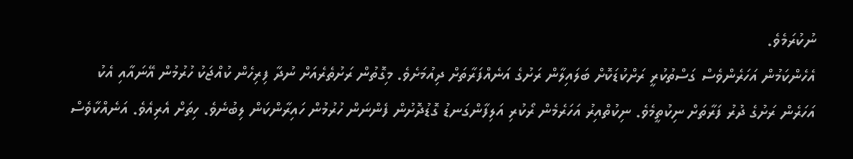ނުކުރަމެވެ.
އެހެންކަމުން އަހަރެންވެސް ގަސްތުކުރީ ރަށްކުޑަކޮށް ބަލައިލާން ރަށުގެ އަނެއްފަރާތަށް ދިއުމަށެވެ. މިގޮތުން ރަށުތެރެއަށް ނުދާ ފިރިހެން ކުއްޖަކު ހުރުމުން އޭނައާއި އެކު އަހަރެން ރަށުގެ ދުރު ފަރާތަށް ނިކުތީމެވެ. ނިކުތްއިރު އަހަރެމެން ރޯކުރި އަލިފާންގަނޑު ގޮޑުދޮށުން ފެންނަން ހުރުމުން ހައިރާންކަން ލިބުނެވެ. ހިތަށް އެރިއެވެ. އަނެއްކާވެސް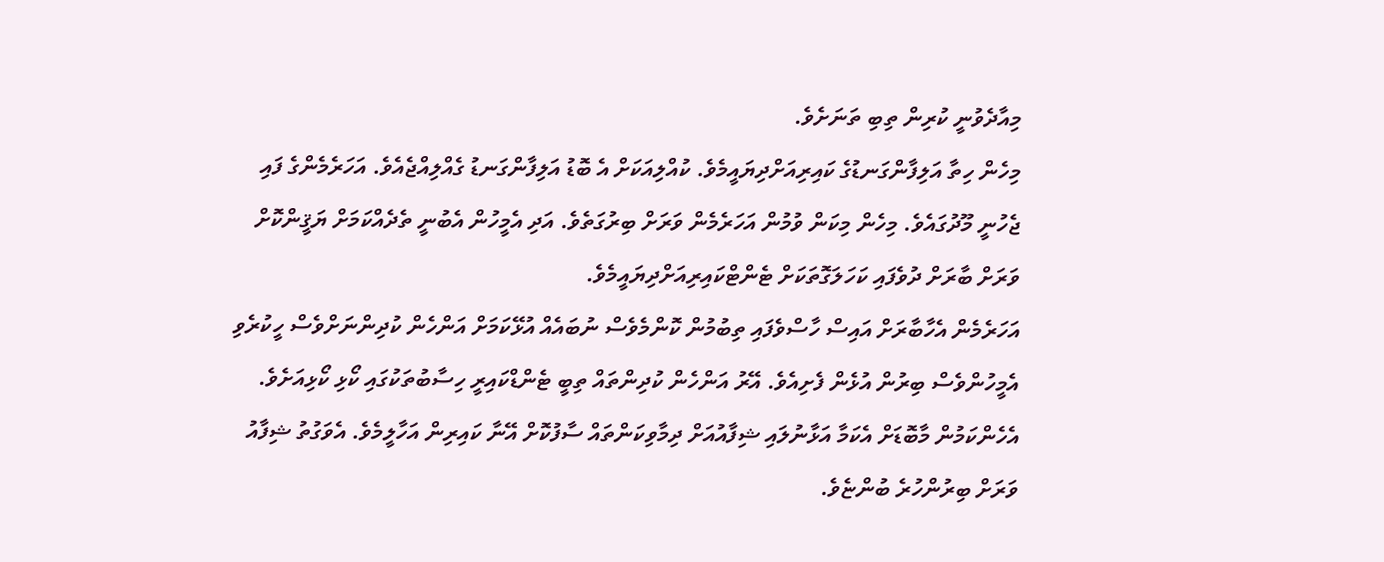މިއާދެވުނީ ކުރިން ތިބި ތަނަށެވެ.
މިހެން ހިތާ އަލިފާންގަނޑުގެ ކައިރިއަށްދިޔައީމެވެ. ކުއްލިއަކަށް އެ ބޮޑު އަލިފާންގަނޑު ގެއްލިއްޖެއެވެ. އަހަރެމެންގެ ފައި ޖެހުނީ މޫދުގައެވެ. މިހެން މިކަން ވުމުން އަހަރެމެން ވަރަށް ބިރުގަތެވެ. އަދި އެމީހުން އެބުނީ ތެދެއްކަމަށް ޔަޤީންކޮށް ވަރަށް ބާރަށް ދުވެފައި ކަހަލަގޮތަކަށް ޓެންޓްކައިރިއަށްދިޔައީމެވެ.
އަހަރެމެން އެހާބާރަށް އައިސް ހާސްވެފައި ތިބުމުން ކޮންމެވެސް ނުބައެއް އުޅޭކަމަށް އަންހެން ކުދިންނަށްވެސް ހީކުރެވި އެމީހުންވެސް ބިރުން އުޅެން ފެށިއެވެ. އޭރު އަންހެން ކުދިންތައް ތިބީ ޓެންޑްކައިރީ ހިސާބުތަކުގައި ކޯޅި ކޯޅިއަށެވެ. އެހެންކަމުން މާބޮޑަށް އެކަމާ އަޅާނުލައި ޝިފާއުއަށް ދިމާވިކަންތައް ސާފުކޮށް އޭނާ ކައިރިން އަހާލީމެވެ. އެވަގުތު ޝިފާއު ވަރަށް ބިރުންހުރެ ބުންޏެވެ.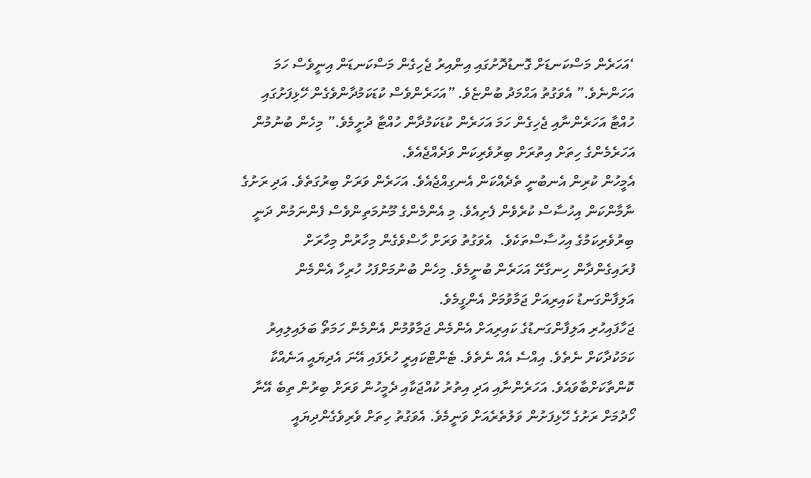‘އަހަރެން މަސްކަނޑަށް ގޮނޑުދޮށުގައި އިންއިރު ޖެހިގެން މަސްކަނޑަން އިނީވެސް ހަމަ އަހަންނެވެ.” އެވަގުތު އަޙްމަދު ބުންޏެވެ. ”އަހަރެންވެސް ކުޑަކަމުދާންވެގެން ހޭޅިފަށުގައި ހުއްޓާ އަހަރެންނާއި ޖެހިގެން ހަމަ އަހަރެން ކުޑަކަމުދާން ހުއްޓާ ދުށީމެވެ.” މިހެން ބުނުމުން އަހަރެމެންގެ ހިތަށް އިތުރަށް ބިރުވެރިކަން ވަދެއްޖެއެވެ.
އެމީހުން ކުރިން އެނބުނީ ތެދެއްކަން އެނގިއްޖެއެވެ. އަހަރެން ވަރަށް ބިރުގަތެވެ. އަދި ރަށުގެ ނާމާންކަން އިހުސާސް ކުރެވެން ފެށިއެވެ. މި އެންމެންގެ މޫނުމަތިންވެސް ފެންނަމުން ދަނީ ބިރުވެރިކަމުގެ އިހުސާސްތަކެވެ.  އެވަގުތު ވަރަށް ހާސްވެގެން މިހާރުން މިހާރަށް ފުރައިގެންދާން ހިނގާށޭ އަހަރެން ބުނީމެވެ. މިހެން ބުނުމަށްފަހު ހުރިހާ އެންމެން އަލިފާންގަނޑު ކައިރިއަށް ޖަމާވުމަށް އެންގީމެވެ.
ޖަހާފައިހުރި އަލިފާންގަނޑުގެ ކައިރިއަށް އެންމެން ޖަމާވުމުން އެންމެން ހަމަތޯ ބަލައިލިއިރު ކަމަކުދާކަށް ނެތެވެ. އިއްސެ އެއް ނެތެވެ. ޓެންޓްކައިރީ ހުރެފައި އޭނަ އެދިޔައީ އަނެއްކާ ކޮންތާކަށްބާވައެވެ. އަހަރެންނާއި އަދި އިތުރު ކުއްޖަކާއި ދެމީހުން ވަރަށް ބިރުން ތިބެ އޭނާ ހޯދުމަށް ރަށުގެ ހޭޅިފަށުން ވަލުތެރެއަށް ވަނީމެވެ. އެވަގުތު ހިތަށް ވެރިވެގެންދިޔައީ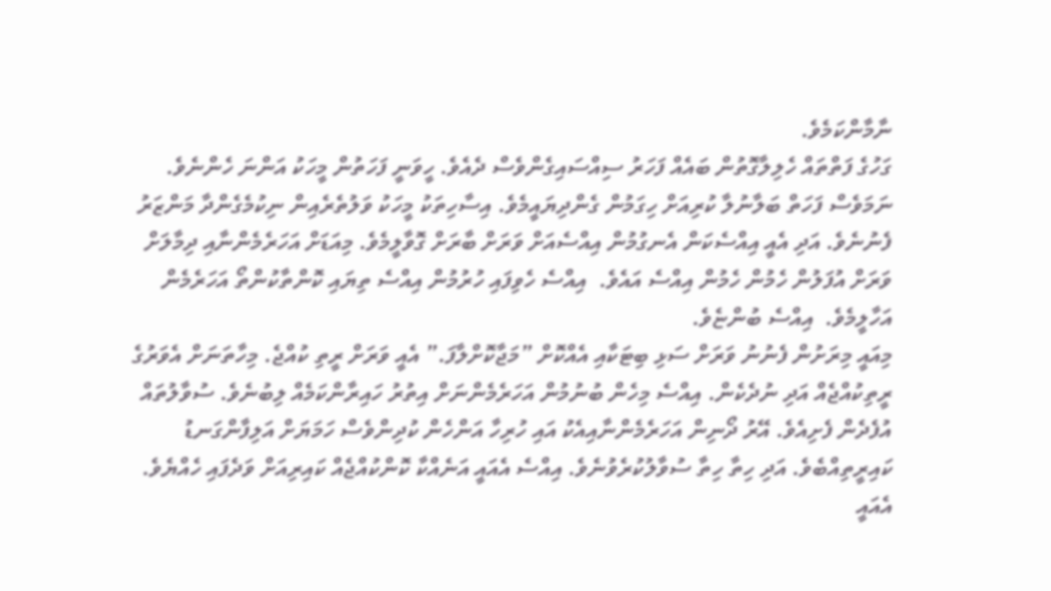ނާމާންކަމެވެ.
ގަހުގެ ފަތްތައް ހެލިލާގޮތުން ބައެއް ފަހަރު ސިއްސައިގެންވެސް ދެއެވެ. ހީވަނީ ފަހަތުން މީހަކު އަންނަ ހެންނެވެ. ނަމަވެސް ފަހަތް ބަލާނުލާ ކުރިއަށް ހިގަމުން ގެންދިޔައީމެވެ. އިސާހިތަކު މީހަކު ވަލުތެރެއިން ނިކުމެގެންދާ މަންޒަރު ފެނުނެވެ. އަދި އެއީ އިއްސެކަން އެނގުމުން އިއްސެއަށް ވަރަށް ބާރަށް ގޮވާލީމެވެ. މިއަޑަށް އަހަރެމެންނާއި ދިމާލަށް ވަރަށް އުފަލުން ހެމުން ހެމުން އިއްސެ އައެވެ.  އިއްސެ ހެވިފައި ހުރުމުން އިއްސެ ތިޔައި ކޮންތާކުންތޯ އަހަރެމެން އަހާލީމެވެ.  އިއްސެ ބުންޏެވެ.
މިއައީ މިރަށުން ފެނުނު ވަރަށް ސަޅި ބިޓަކާއި އެއްކޮށް ”މަޖާކޮށްލާފަ.” އެއީ ވަރަށް ރީތި ކުއްޖެ. މިހާތަނަށް އެވަރުގެ ރީތިކުއްޖެއް އަދި ނުދެކެން. އިއްސެ މިހެން ބުނުމުން އަހަރެމެންނަށް އިތުރު ހައިރާންކަމެއް ލިބުނެވެ. ސުވާލުތައް އުފެދެން ފެށިއެވެ. އޭރު ދޯނިން އަހަރެމެންނާއިއެކު އައި ހުރިހާ އަންހެން ކުދިންވެސް ހަމަޔަށް އަލިފާންގަނޑު ކައިރީތިއްބެވެ. އަދި ހިތާ ހިތާ ސުވާލުކުރެވުނެވެ. އިއްސެ އެއައީ އަނެއްކާ ކޮންކުއްޖެއް ކައިރިއަށް ވަދެފައި ހެއްޔެވެ. އެއައީ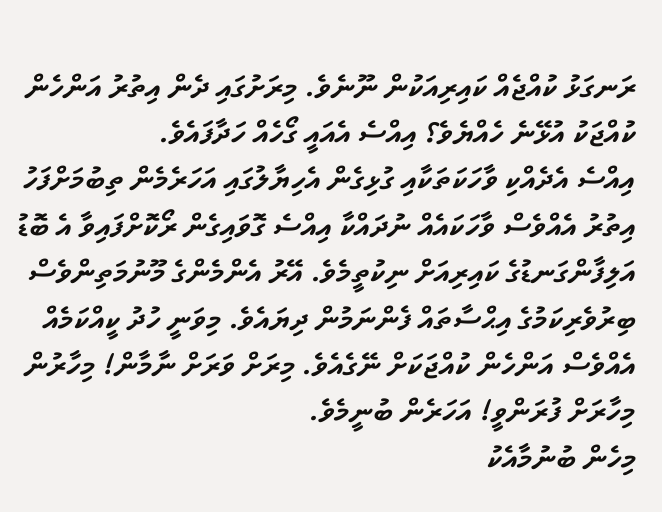ރަނގަޅު ކުއްޖެއް ކައިރިއަކުން ނޫނެވެ. މިރަށުގައި ދެން އިތުރު އަންހެން ކުއްޖަކު އުޅޭނެ ހެއްޔެވެ؟ އިއްސެ އެއައީ ގޯހެއް ހަދާފައެވެ.
އިއްސެ އެދެއްކި ވާހަކަތަކާއި ގުޅިގެން އެހިޔާލުގައި އަހަރެމެން ތިބުމަށްފަހު އިތުރު އެއްވެސް ވާހަކައެއް ނުދައްކާ އިއްސެ ގޮވައިގެން ރޯކޮށްފައިވާ އެ ބޮޑު އަލިފާންގަނޑުގެ ކައިރިއަށް ނިކުތީމެވެ. އޭރު އެންމެންގެ މޫނުމަތިންވެސް ބިރުވެރިކަމުގެ އިޙްސާތައް ފެންނަމުން ދިޔައެވެ. މިވަނީ ހުދު ކީއްކަމެއް އެއްވެސް އަންހެން ކުއްޖަކަށް ނޭގެއެވެ. މިރަށް ވަރަށް ނާމާން! މިހާރުން މިހާރަށް ފުރަންވީ! އަހަރެން ބުނީމެވެ.
މިހެން ބުނުމާއެކު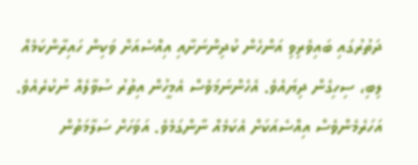ދަތުރުގައި ބައިވެރިވި އަންހެން ކުދިންނަށާއި އިއްސެއަށް ވަކިން ހައިރާންކަމެއް ލިބި، ސިހިގެން ދިޔައެވެ. އެހެންނަމަވެސް އެމީހުން އިތުރު ސުވާލެއް ނުކުރެއެވެ. އަހަރެމެންވެސް އިއްސެއަކަށް އެކަމެއް ނާންގަމެވެ. އަވަހަށް ސަލާމަތުން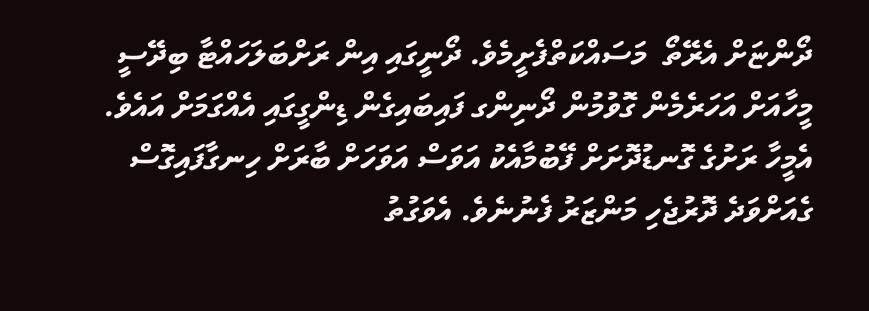ދޯންޏަށް އެރޭތޯ  މަސައްކަތްފެށީމެވެ. ދޯނީގައި އިން ރަށްބަލަހައްޓާ ބިދޭސީ މީހާއަށް އަހަރެމެން ގޮވުމުން ދޯނިންގ ފައިބައިގެން ޑިންގީގައި އެއްގަމަށް އައެވެ.
އެމީހާ ރަށުގެ ގޮނޑުދޮށަށް ފޭބުމާއެކު އަވަސް އަވަހަށް ބާރަށް ހިނގާފައިގޮސް ގެއަށްވަދެ ދޮރުޖެހި މަންޒަރު ފެނުނެވެ. އެވަގުތު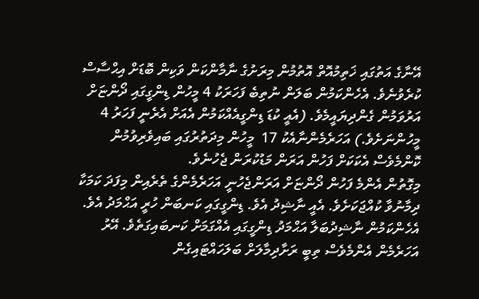އޭނާގެ އަތުގައި ޚަތިމުއޮތް އޮތުމުން މިރަށުގެ ނާމާންކަން ވަކިން ބޮޑަށް އިޙްސާސް ކުރެވުނެވެ. އެހެންކަމުން ބަލަން ނުތިބެ ފަހަރަކު 4 މީހުން ޑިންގީގައި ދޯންޏަށް އަރުވަމުން ގެންދިޔައީމެވެ. (އެއީ ކުޑަ ޑިންގީއެއްކަމުން އެއަށް އެރެނީ ފަހަރު 4 މީހުންނަށެވެ.) އަހަރެމެންނާއެކު 17  މީހުން މިދަތުރުގައި ބައިވެރިވުމުން ކޮންމެވެސް އެކަކަށް ފަހުން އަރަން މަޑުކުރަން ޖެހުނެވެ.
މިގޮތުން އެންމެ ފަހުން ދޯންޏަށް އަރަންޖެހުނީ އަހަރެމެންގެ ތެރެއިން މިފަދަ ކަމަކާ ދިމާނުވާ ކުއްޖަކަށެވެ. އެއީ ނާޝިދު އެވެ. ޑިންގީގައި ކަނބަން ހުރީ އަޙްމަދު އެވެ. އެހެންކަމުން ނާޝިދުބަލާ އަޙްމަދު ޑިންގީގައި އެއްގަމަށް ކަނބައިގަތެވެ. އޭރު އަހަރެމެން އެންމެވެސް ތިބީ ރަށާދިމާލަށް ބަލަހައްޓައިގެން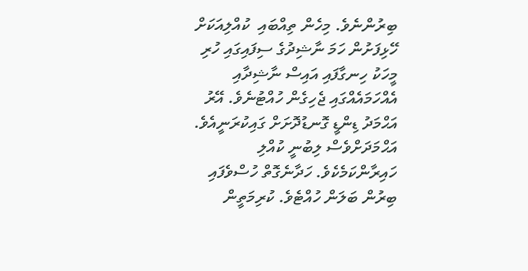ބިރުންނެވެ. މިހެން ތިއްބައި  ކުއްލިއަކަށް ހޭޅިފަށުން ހަމަ ނާޝިދުގެ ސިފައިގައި ހުރި މީހަކު ހިނގާފައި އައިސް ނާޝިދާއި އެއްހަމައެއްގައި ޖެހިގެން ހުއްޓުނެވެ. އޭރު އަޙްމަދު ޑިންޑީ ގޮނޑުދޮށަށް ގައިކުރަނީއެވެ.
އަޙްމަދަށްވެސް ލިބުނީ ކުއްލި ހައިރާންކަމެކެވެ. ހަދާނެގޮތް ހުސްވެފައި ބިރުން ބަލަން ހުއްޓެވެ. ކުރިމަތީން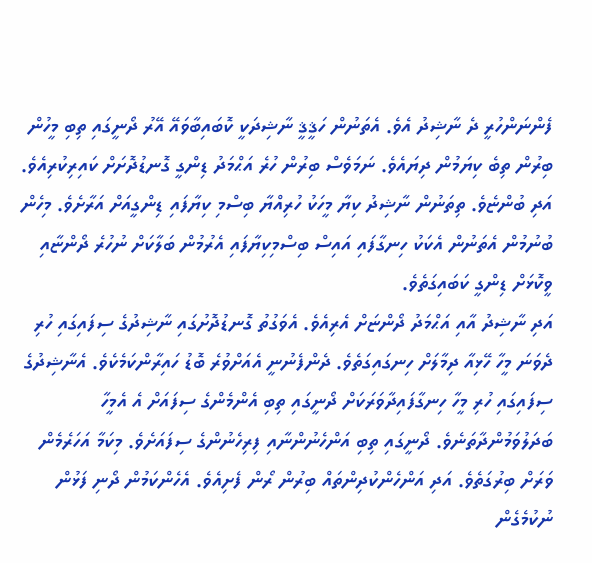ފެންނަންހުރީ ދެ ނާޝިދު އެވެ. އެތަނުން ހަޤީޤީ ނާޝިދަކީ ކޮބައިބާވައޭ އޭރު ދޯނީގައި ތިބި މީހުން ބިރުން ތިބެ ކިޔަމުން ދިޔައެވެ. ނަމަވެސް ބިރުން ހުރެ އަޙްމަދު ޑިންގީ ގޮނޑުދޮށަށް ކައިރިކުރިއެވެ. އަދި ބުންޏެވެ. ތިތަނުން ނާޝިދު ކިޔާ މީހަކު ހުރިއްޔާ ބިސްމި ކިޔާފައި ޑިންގީއަށް އަރާށެވެ. މިހެން ބުނުމުން އެތަނުން އެކަކު ހިނގާފައި އައިސް ބިސްމިކިޔާފައި އެރުމުން ބަލާކަށް ނުހުރެ ދޯންޏާއި ވީކޮޅަށް ޑިންގީ ކަބައިގަތެވެ.
އަދި ނާޝިދު އާއި އަޙްމަދު ދޯންޏަށް އެރިއެވެ. އެވަގުތު ގޮނޑުދޮށުގައި ނާޝިދުގެ ސިފައިގައި ހުރި ދެވަނަ މީހާ ހޭޅިއާ ދިމާލަށް ހިނގައިގަތެވެ. ދެންފެނުނީ އެއަށްވުރެ ބޮޑު ހައިރާންކަމެކެވެ. އެނާޝިދުގެ ސިފައިގައި ހުރި މީހާ ހިނގާފައިދާވަރަކަށް ދޯނީގައި ތިބި އެންމެންގެ ސިފައަށް އެ އެމީހާ ބަދަލުވަމުންދާތަނެވެ. ދޯނީގައި ތިބި އަންހެނުންނާއި ފިރިހެނުންގެ ސިފައަށެވެ. މިކަމާ އަހަރެމެން ވަރަށް ބިރުގަތެވެ. އަދި އަންހެންކުދިންތައް ބިރުން ރޯން ފެށިއެވެ. އެހެންކަމުން ދޯނި ފަޅުން ނުކުމެގެން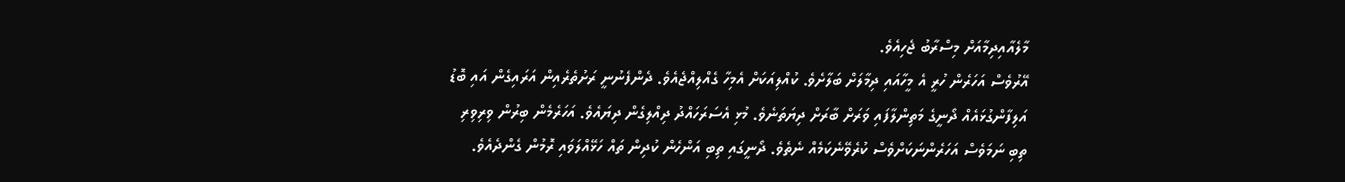މާލެއާއިދިމާއަށް މިސްރާބު ޖެހިއެވެ.
އޭރުވެސް އަހަރެން ހުރީ އެ މީހާއައި ދިމާލަށް ބަލާށެވެ. ކުއްލިއަކަށް އެމިހާ ގެއްލިއްޖެއެވެ. ދެންފެނުނީ ރަށުތެރެއިން އަރައިގެން އައި ބޮޑު އަލިފާންގުޅައެއް ދޯނީގެ މަތިންލާފައި ވަރަށް ބާރަށް ދިޔަތަނެވެ. މުޅި އެސަރަހައްދު ދިއްލިގެން ދިޔައެވެ. އަހަރެމެން ބިރުން ވިރިވިރި ތިބި ނަމަވެސް އަހަރެންނަކަށްވެސް ކުރެވޭނެކަމެއް ނެތެވެ. ދޯނީގައި ތިބި އަންހެން ކުދިން ތައް ހަޅޭއްލަވައި ރޮމުން ގެންދެއެވެ.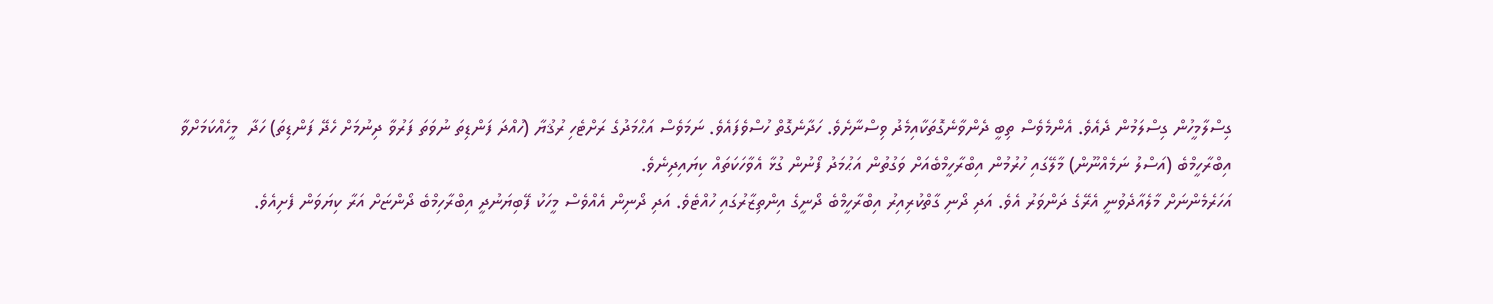ގިސްލާމީހުން ގިސްލަމުން ދެއެވެ. އެންމެވެސް ތިބީ ދެންވާނެގޮތަކާއިމެދު ވިސްނާށެވެ. ހަދާނެގޮތް ހުސްވެފައެވެ. ނަމަވެސް އަޙްމަދުގެ ރަށްޓެހި ރުޤުޔާ (ހުއްދަ ފަންޑިތަ ނުވަތަ ފަރުވާ ދިނުމަށް ހެދޭ ފަންޑިތަ) ހަދާ  މީހެއްކަމަށްވާ އިބްރާހީމްބެ (އަސްލު ނަމެއްނޫން) މާލޭގައި ހުރުމުން އިބްރާހީމްބެއަށް ވަގުތުން އަޙުމަދު ފޯނުން ގުޅާ އެވާހަކަތައް ކިޔައިދިނެވެ.
އަހަރެމެންނަށް މާލެއާދެވުނީ އެރޭގެ ދަންވަރު އެވެ. އަދި ދޯނި ގާތްކުރިއިރު އިބްރާހީމްބެ ދޯނީގެ އިންތިޒާރުގައި ހުއްޓެވެ. އަދި ދޯނިން އެއްވެސް މީހަކު ފޭބިޔަނުދީ އިބްރާހިމްބެ ދޯންޏަށް އަރާ ކިޔަވަން ފެށިއެވެ.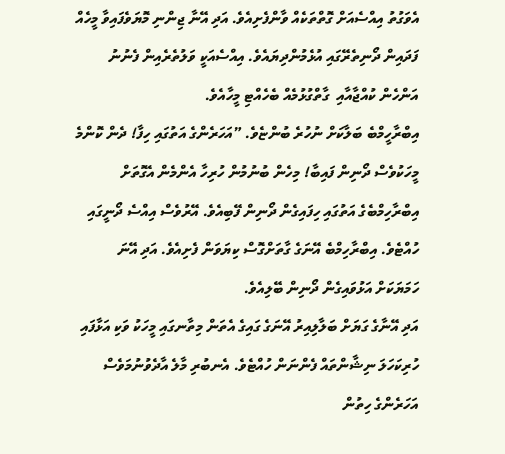އެވަގުތު އިއްސެއަށް ގޮތްތަކެއް ވާންފެށިއެވެ. އަދި އޭނާ ޖިންނި މޮޔަވެފައިވާ މީހެއް ފަދައިން ދޯނިތެރޭގައި އުޅެމުންދިޔައެވެ. އިއްސެއަކީ ވަލުތެރެއިން ފެނުނު އަންހެން ކުއްޖާއާއި  ގާތްގުޅުމެއް ބެހެއްޓި މީހާއެވެ.
އިބްރާހީމްބެ ބަލާކަށް ނުހުރެ ބުންޏެވެ. ”އަހަރެންގެ އަތުގައި ހިފާ! ދެން ކޮންމެ މީހަކުވެސް ދޯނިން ފައިބާ! މިހެން ބުނުމުން ހުރިހާ އެންމެން އެގޮތަށް އިބްރާހިމްބެގެ އަތުގައި ހިފައިގެން ދޯނިން ފޭބިއެވެ. އޭރުވެސް އިއްސެ ދޯނީގައި ހުއްޓެވެ. އިބްރާހިމްބެ އޭނަގެ ގާތަށްގޮސް ކިޔަވަން ފެށިއެވެ. އަދި އޭނަ ހަމަޔަކަށް އަޅުވައިގެން ދޯނިން ބޭލިއެވެ.
އަދި އޭނާގެ ގަޔަށް ބަލާލިއިރު އޭނަގެ ގައިގެ އެތަން މިތާނގައި މީހަކު ވަކި އަޅާފައި ހުރިކަހަލަ ނިޝާންތައް ފެންނަން ހުއްޓެވެ. އެނބުރި މާލެ އާދެވުނުމަވެސް އަހަރެންގެ ހިތުން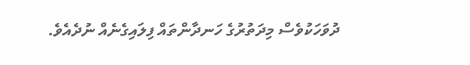ދުވަހަކުވެސް މިދަތުރުގެ ހަނދާންތައް ފިލައިގެނެއް ނުދެއެވެ.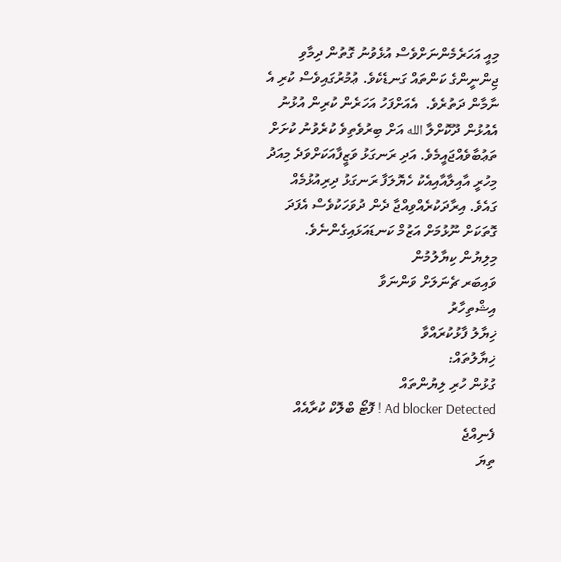މިއީ އަހަރެމެންނަށްވެސް އުޅެވުނު ގޮތުން ދިމާވި ޖިންނީންގެ ކަންތައް ގަނޑެކެވެ. ޢުމުރުގައިވެސް ކުރި އެ ނާމާން ދަތުރެވެ.  އެއަށްފަހު އަހަރެން ކުރިން އުޅުނު އެއުޅުން ދޫކޮށްލާ الله އަށް ބިރުވެތިވެ ކުރެވުނު ކުށަށް ތަޢުބާވެއްޖައީމެވެ. އަދި ރަނގަޅު ވަޒީފާއަކަށްވަދެ މިއަދު މިހުރީ އާއިލާއާއިއެކު ހެޔޮލަފާ ރަނގަޅު ދިރިއުޅުމެއް ގައެވެ. އިރާދަކުރެއްވިއްޖާ ދެން ދުވަހަކުވެސް އެފަދަ ގޮތަކަށް ނޫޅުމަށް އަޒުމް ކަނޑައަޅައިގެންނެވެ.
މިލިޔުން ކިޔާލުމުން
ވައިބަރ ޗެނަލަށް ވަންނަވާ
އިޝްތިހާރު
ޚިޔާލު ފާޅުކުރައްވާ
ޚިޔާލުތައް:
ގުޅުން ހުރި ލިޔުންތައް
Ad blocker Detected ! ފޮޓޯ ބްލޮކް ކުރާއެއް ފެނިއްޖެ
ތިޔަ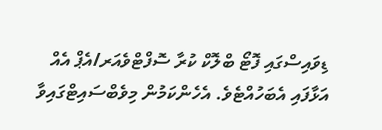ޑިވައިސްގައި ފޮޓޯ ބްލޮކް ކުރާ ސޮފްޓްވެއަރ/އެޕް އެއް އަޅާފައި އެބަހުއްޓެވެ. އެހެންކަމުން މިވެބްސައިޓްގައިވާ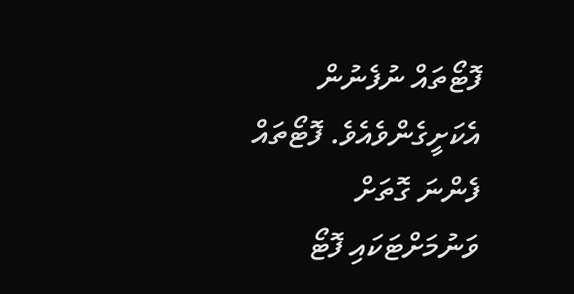ފޮޓޯތައް ނުފެނުން އެކަށީގެންވެއެވެ. ފޮޓޯތައް ފެންނަ ގޮތަށް ވަނުމަށްޓަކައި ފޮޓޯ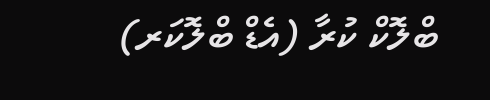ބްލޮކް ކުރާ (އެޑް ބްލޮކަރ)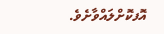އޮފކޮށްލައްވާށެވެ.